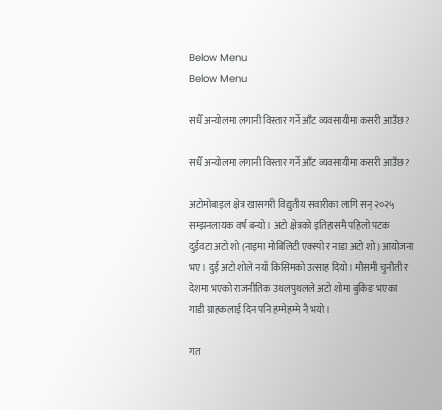Below Menu
Below Menu

सधैँ अन्योलमा लगानी विस्तार गर्ने आँट व्यवसायीमा कसरी आउँछ?

सधैँ अन्योलमा लगानी विस्तार गर्ने आँट व्यवसायीमा कसरी आउँछ?

अटोमोबाइल क्षेत्र खासगरी विद्युतीय सवारीका लागि सन् २०२५ सम्झनलायक वर्ष बन्यो । अटो क्षेत्रको इतिहासमै पहिलो पटक दुईवटा अटो शो (नाइमा मोबिलिटी एक्स्पो र नाडा अटो शो) आयोजना भए । दुई अटो शोले नयाँ किसिमको उत्साह दियो । मौसमी चुनौती र देशमा भएको राजनीतिक उथलपुथलले अटो शोमा बुकिङ भएका गाडी ग्राहकलाई दिन पनि हम्मेहम्मे नै भयो ।

गत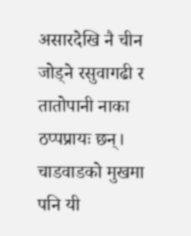असारदेखि नै चीन जोड्ने रसुवागढी र तातोपानी नाका ठप्पप्रायः छन्। चाडवाडको मुखमा पनि यी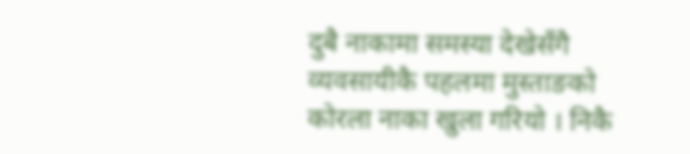दुबै नाकामा समस्या देखेसँगै व्यवसायीकै पहलमा मुस्ताङको कोरला नाका खुला गरियो । निकै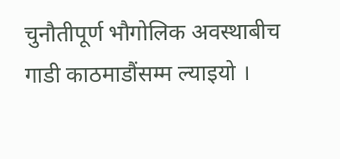चुनौतीपूर्ण भौगोलिक अवस्थाबीच गाडी काठमाडौंसम्म ल्याइयो ।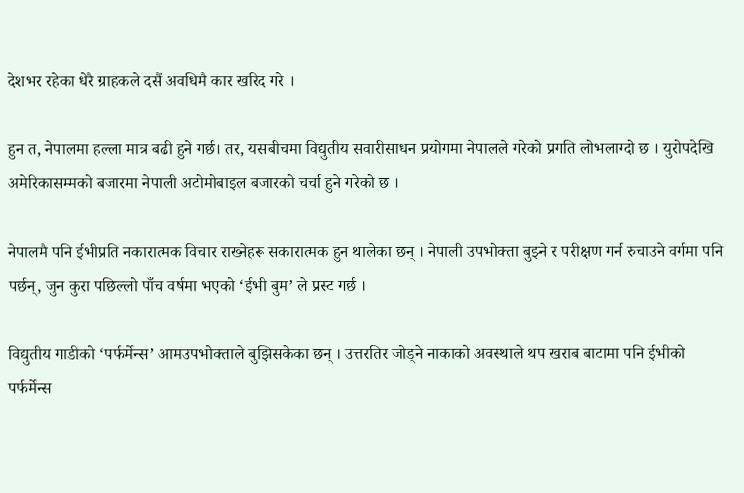देशभर रहेका धेरै ग्राहकले दसैं अवधिमै कार खरिद गरे ।

हुन त, नेपालमा हल्ला मात्र बढी हुने गर्छ। तर, यसबीचमा विद्युतीय सवारीसाधन प्रयोगमा नेपालले गरेको प्रगति लोभलाग्दो छ । युरोपदेखि अमेरिकासम्मको बजारमा नेपाली अटोमोबाइल बजारको चर्चा हुने गरेको छ ।

नेपालमै पनि ईभीप्रति नकारात्मक विचार राख्नेहरू सकारात्मक हुन थालेका छन् । नेपाली उपभोक्ता बुझ्ने र परीक्षण गर्न रुचाउने वर्गमा पनि पर्छन्, जुन कुरा पछिल्लो पाँच वर्षमा भएको ‘ईभी बुम’ ले प्रस्ट गर्छ ।

विद्युतीय गाडीको ‘पर्फर्मेन्स’ आमउपभोक्ताले बुझिसकेका छन् । उत्तरतिर जोड्ने नाकाको अवस्थाले थप खराब बाटामा पनि ईभीको पर्फर्मेन्स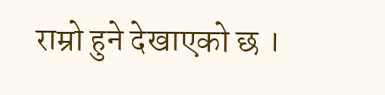राम्रो हुने देखाएको छ ।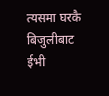त्यसमा घरकै बिजुलीबाट ईभी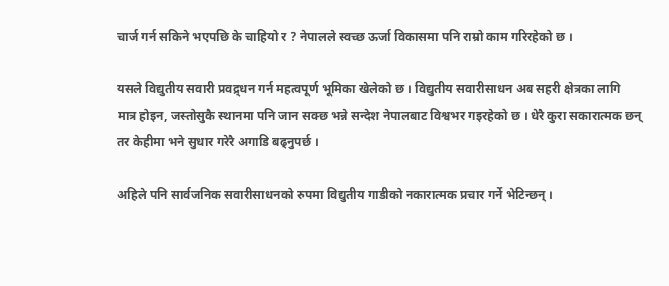चार्ज गर्न सकिने भएपछि के चाहियो र ? नेपालले स्वच्छ ऊर्जा विकासमा पनि राम्रो काम गरिरहेको छ ।

यसले विद्युतीय सवारी प्रवद्र्धन गर्न महत्वपूर्ण भूमिका खेलेको छ । विद्युतीय सवारीसाधन अब सहरी क्षेत्रका लागि मात्र होइन, जस्तोसुकै स्थानमा पनि जान सक्छ भन्ने सन्देश नेपालबाट विश्वभर गइरहेको छ । धेरै कुरा सकारात्मक छन् तर केहीमा भने सुधार गरेरै अगाडि बढ्नुपर्छ ।

अहिले पनि सार्वजनिक सवारीसाधनको रुपमा विद्युतीय गाडीको नकारात्मक प्रचार गर्ने भेटिन्छन् ।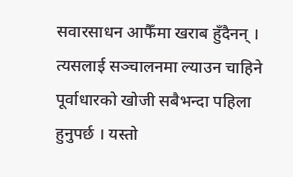सवारसाधन आफैँमा खराब हुँदैनन् । त्यसलाई सञ्चालनमा ल्याउन चाहिने पूर्वाधारको खोजी सबैभन्दा पहिला हुनुपर्छ । यस्तो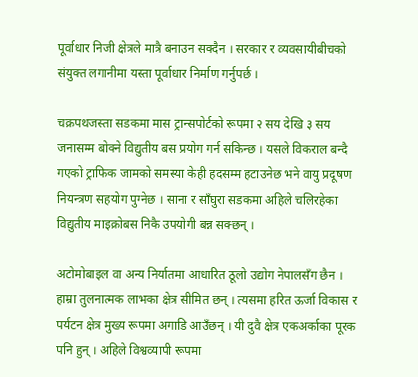पूर्वाधार निजी क्षेत्रले मात्रै बनाउन सक्दैन । सरकार र व्यवसायीबीचको संयुक्त लगानीमा यस्ता पूर्वाधार निर्माण गर्नुपर्छ ।

चक्रपथजस्ता सडकमा मास ट्रान्सपोर्टको रूपमा २ सय देखि ३ सय जनासम्म बोक्ने विद्युतीय बस प्रयोग गर्न सकिन्छ । यसले विकराल बन्दै गएको ट्राफिक जामको समस्या केही हदसम्म हटाउनेछ भने वायु प्रदूषण नियन्त्रण सहयोग पुग्नेछ । साना र साँघुरा सडकमा अहिले चलिरहेका विद्युतीय माइक्रोबस निकै उपयोगी बन्न सक्छन् ।

अटोमोबाइल वा अन्य निर्यातमा आधारित ठूलो उद्योग नेपालसँग छैन । हाम्रा तुलनात्मक लाभका क्षेत्र सीमित छन् । त्यसमा हरित ऊर्जा विकास र पर्यटन क्षेत्र मुख्य रूपमा अगाडि आउँछन् । यी दुवै क्षेत्र एकअर्काका पूरक पनि हुन् । अहिले विश्वव्यापी रूपमा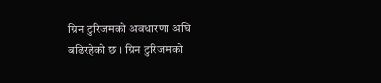ग्रिन टुरिजमको अवधारणा अघि बढिरहेको छ । ग्रिन टुरिजमको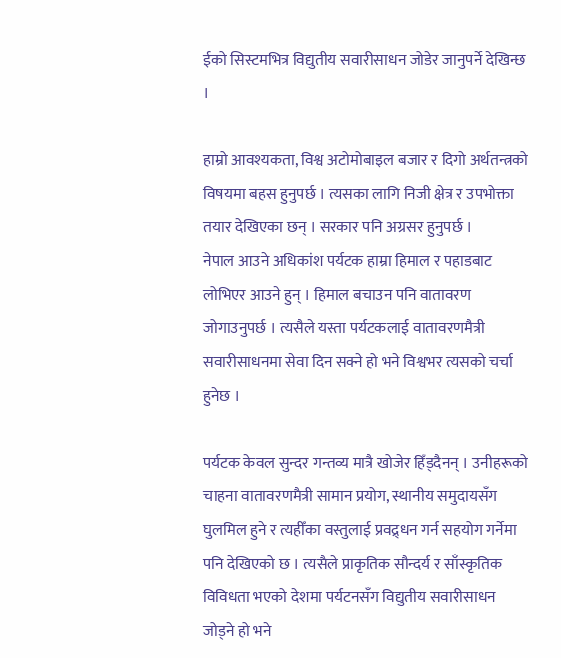ईको सिस्टमभित्र विद्युतीय सवारीसाधन जोडेर जानुपर्ने देखिन्छ ।

हाम्रो आवश्यकता, विश्व अटोमोबाइल बजार र दिगो अर्थतन्त्रको विषयमा बहस हुनुपर्छ । त्यसका लागि निजी क्षेत्र र उपभोक्ता तयार देखिएका छन् । सरकार पनि अग्रसर हुनुपर्छ ।
नेपाल आउने अधिकांश पर्यटक हाम्रा हिमाल र पहाडबाट लोभिएर आउने हुन् । हिमाल बचाउन पनि वातावरण जोगाउनुपर्छ । त्यसैले यस्ता पर्यटकलाई वातावरणमैत्री सवारीसाधनमा सेवा दिन सक्ने हो भने विश्वभर त्यसको चर्चा हुनेछ ।

पर्यटक केवल सुन्दर गन्तव्य मात्रै खोजेर हिँड्दैनन् । उनीहरूको चाहना वातावरणमैत्री सामान प्रयोग, स्थानीय समुदायसँग घुलमिल हुने र त्यहीँका वस्तुलाई प्रवद्र्धन गर्न सहयोग गर्नेमा पनि देखिएको छ । त्यसैले प्राकृतिक सौन्दर्य र साँस्कृतिक विविधता भएको देशमा पर्यटनसँग विद्युतीय सवारीसाधन जोड्ने हो भने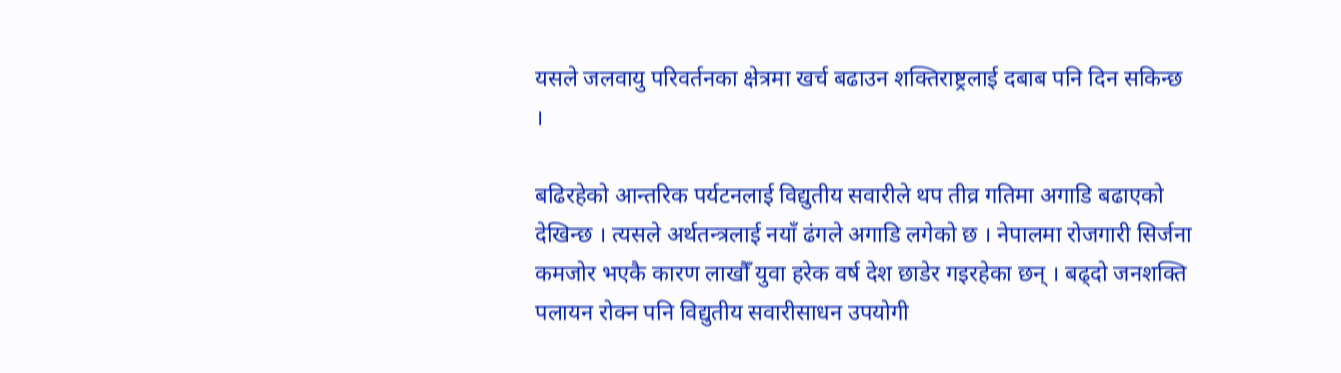यसले जलवायु परिवर्तनका क्षेत्रमा खर्च बढाउन शक्तिराष्ट्रलाई दबाब पनि दिन सकिन्छ ।

बढिरहेको आन्तरिक पर्यटनलाई विद्युतीय सवारीले थप तीव्र गतिमा अगाडि बढाएको देखिन्छ । त्यसले अर्थतन्त्रलाई नयाँ ढंगले अगाडि लगेको छ । नेपालमा रोजगारी सिर्जना कमजोर भएकै कारण लाखौँ युवा हरेक वर्ष देश छाडेर गइरहेका छन् । बढ्दो जनशक्ति पलायन रोक्न पनि विद्युतीय सवारीसाधन उपयोगी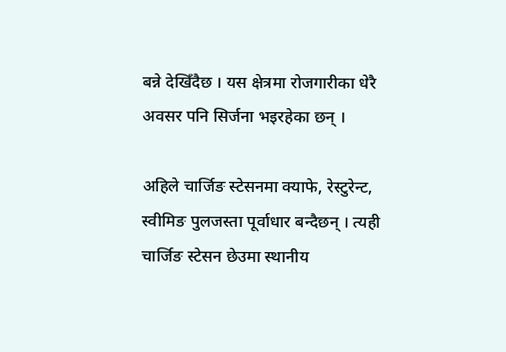बन्ने देखिँदैछ । यस क्षेत्रमा रोजगारीका धेरै अवसर पनि सिर्जना भइरहेका छन् ।

अहिले चार्जिङ स्टेसनमा क्याफे, रेस्टुरेन्ट, स्वीमिङ पुलजस्ता पूर्वाधार बन्दैछन् । त्यही चार्जिङ स्टेसन छेउमा स्थानीय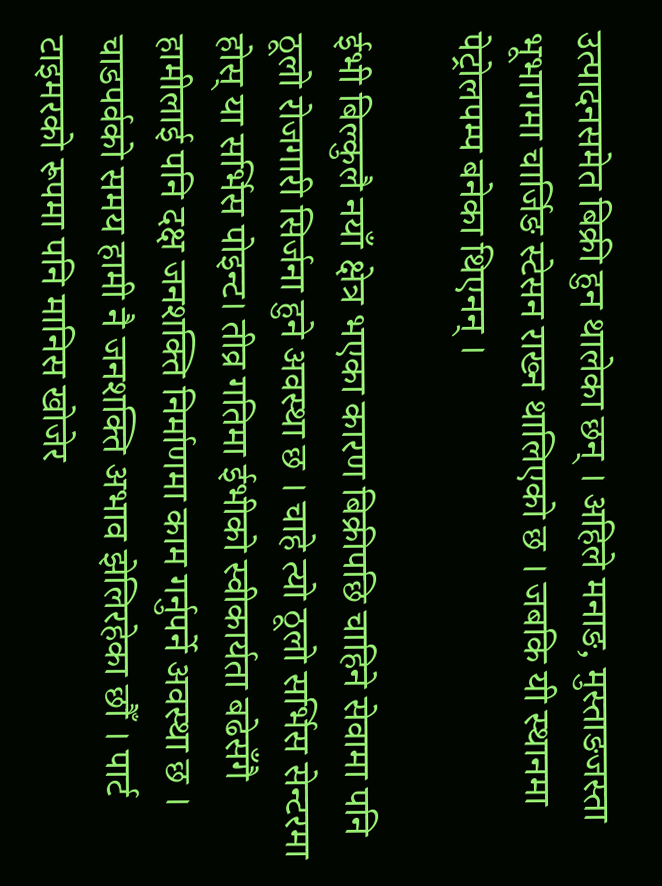उत्पादनसमेत बिक्री हुन थालेका छन् । अहिले मनाङ, मुस्ताङजस्ता भूभागमा चार्जिङ स्टेसन राख्न थालिएको छ । जबकि यी स्थानमा पेट्रोलपम्प बनेका थिएनन् ।

ईभी बिल्कुलै नयाँ क्षेत्र भएका कारण बिक्रीपछि चाहिने सेवामा पनि ठूलो रोजगारी सिर्जना हुने अवस्था छ । चाहे त्यो ठूलो सर्भिस सेन्टरमा होस् या सर्भिस पोइन्ट। तीव्र गतिमा ईभीको स्वीकार्यता बढेसँगै हामीलाई पनि दक्ष जनशक्ति निर्माणमा काम गर्नुपर्ने अवस्था छ । चाडपर्वको समय हामी नै जनशक्ति अभाव झेलिरहेका छौँ । पार्ट टाइमरको रूपमा पनि मानिस खोजेर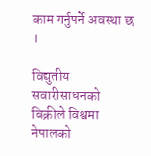काम गर्नुपर्ने अवस्था छ ।

विद्युतीय सवारीसाधनको बिक्रीले विश्वमा नेपालको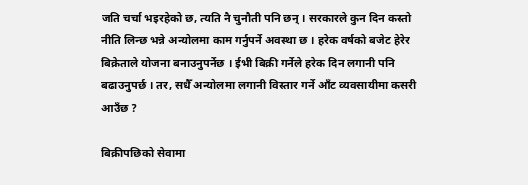जति चर्चा भइरहेको छ, त्यति नै चुनौती पनि छन् । सरकारले कुन दिन कस्तो नीति लिन्छ भन्ने अन्योलमा काम गर्नुपर्ने अवस्था छ । हरेक वर्षको बजेट हेरेर बिक्रेताले योजना बनाउनुपर्नेछ । ईभी बिक्री गर्नेले हरेक दिन लगानी पनि बढाउनुपर्छ । तर, सधैँ अन्योलमा लगानी विस्तार गर्ने आँट व्यवसायीमा कसरी आउँछ ?

बिक्रीपछिको सेवामा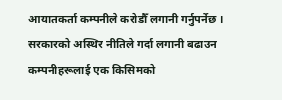आयातकर्ता कम्पनीले करोडौँ लगानी गर्नुपर्नेछ । सरकारको अस्थिर नीतिले गर्दा लगानी बढाउन कम्पनीहरूलाई एक किसिमको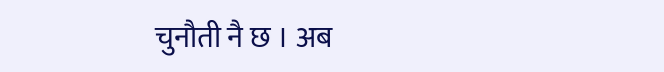चुनौती नै छ । अब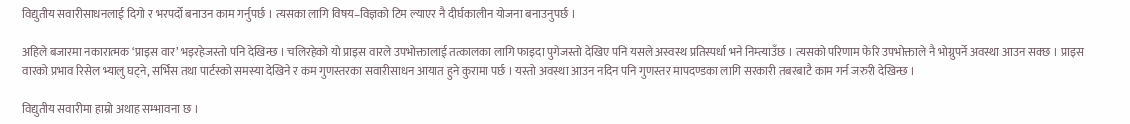विद्युतीय सवारीसाधनलाई दिगो र भरपर्दो बनाउन काम गर्नुपर्छ । त्यसका लागि विषय–विज्ञको टिम ल्याएर नै दीर्घकालीन योजना बनाउनुपर्छ ।

अहिले बजारमा नकारात्मक ‘प्राइस वार’ भइरहेजस्तो पनि देखिन्छ । चलिरहेको यो प्राइस वारले उपभोक्तालाई तत्कालका लागि फाइदा पुगेजस्तो देखिए पनि यसले अस्वस्थ प्रतिस्पर्धा भने निम्त्याउँछ । त्यसको परिणाम फेरि उपभोक्ताले नै भोग्नुपर्ने अवस्था आउन सक्छ । प्राइस वारको प्रभाव रिसेल भ्यालु घट्ने, सर्भिस तथा पार्टस्को समस्या देखिने र कम गुणस्तरका सवारीसाधन आयात हुने कुरामा पर्छ । यस्तो अवस्था आउन नदिन पनि गुणस्तर मापदण्डका लागि सरकारी तबरबाटै काम गर्न जरुरी देखिन्छ ।

विद्युतीय सवारीमा हाम्रो अथाह सम्भावना छ ।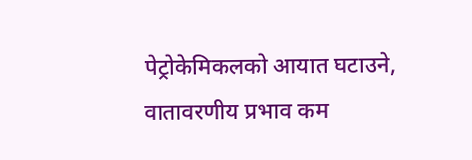पेट्रोकेमिकलको आयात घटाउने, वातावरणीय प्रभाव कम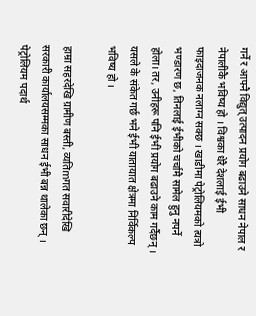गर्ने र आफ्नै विद्युत् उत्पादन प्रयोग बढाउने साधन नेपाल र नेपालीकै भविष्य हो । विश्वका धेरै देशलाई ईभी फाइदाजनक नलाग्न सक्छ । खाडीमा पेट्रोलियमको त्यत्रो भण्डारण छ, तिनलाई ईभीको चर्चामै सामेल हुनु नपर्ने होला। तर, उनीहरू पनि ईभी प्रयोग बढाउने काम गर्दैछन् । यसले के संकेत गर्छ भने ईभी यातायात क्षेत्रमा निर्विकल्प भविष्य हो ।

हाम्रा सहरदेखि ग्रामीण बस्ती, व्यतिmगत सवारीदेखि सरकारी कार्यालयसम्मका साधन ईभी बन्न थालेका छन् । पेट्रोलियम पदार्थ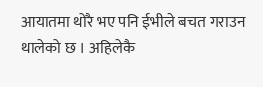आयातमा थोरै भए पनि ईभीले बचत गराउन थालेको छ । अहिलेकै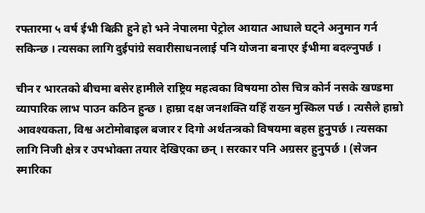रफ्तारमा ५ वर्ष ईभी बिक्री हुने हो भने नेपालमा पेट्रोल आयात आधाले घट्ने अनुमान गर्न सकिन्छ । त्यसका लागि दुईपांग्रे सवारीसाधनलाई पनि योजना बनाएर ईभीमा बदल्नुपर्छ ।

चीन र भारतको बीचमा बसेर हामीले राष्ट्रिय महत्वका विषयमा ठोस चित्र कोर्न नसके खण्डमा व्यापारिक लाभ पाउन कठिन हुन्छ । हाम्रा दक्ष जनशक्ति यहिँ राख्न मुस्किल पर्छ । त्यसैले हाम्रो आवश्यकता, विश्व अटोमोबाइल बजार र दिगो अर्थतन्त्रको विषयमा बहस हुनुपर्छ । त्यसका लागि निजी क्षेत्र र उपभोक्ता तयार देखिएका छन् । सरकार पनि अग्रसर हुनुपर्छ । (सेजन स्मारिका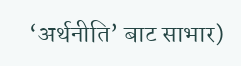‘अर्थनीति’ बाट साभार)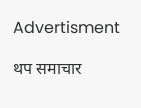Advertisment

थप समाचार